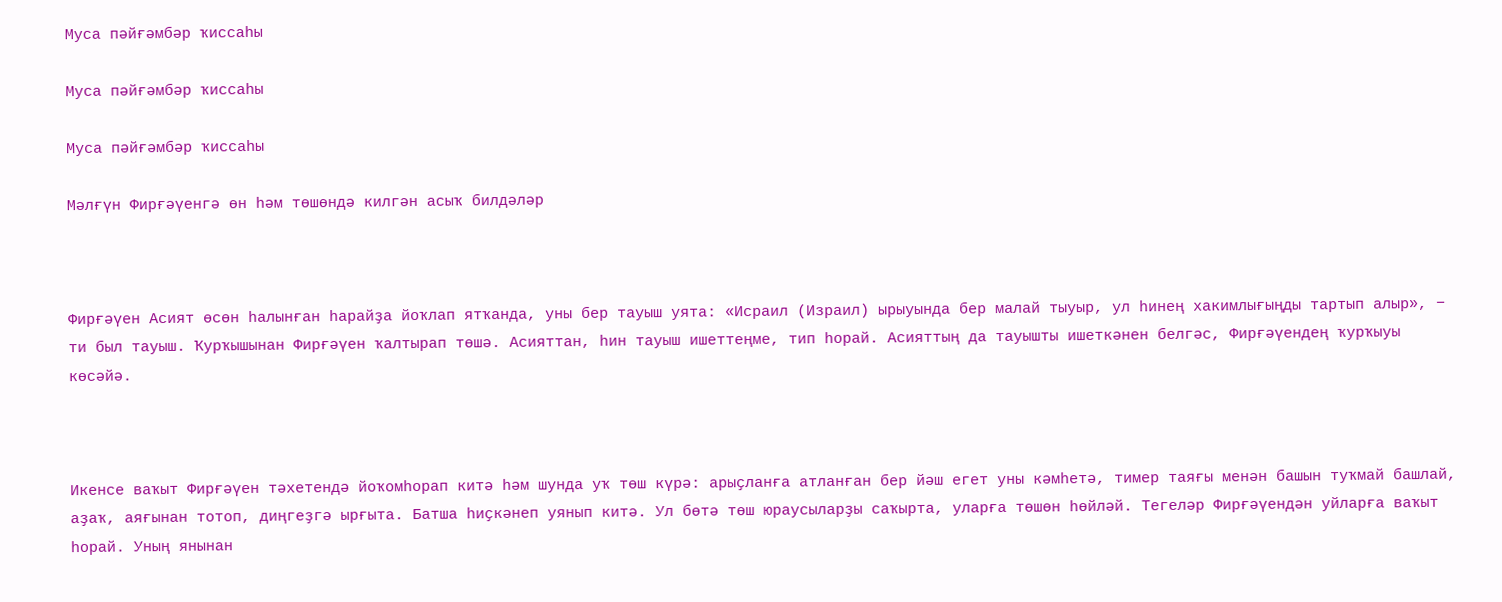Муса пәйғәмбәр ҡиссаһы

Муса пәйғәмбәр ҡиссаһы

Муса пәйғәмбәр ҡиссаһы

Мәлғүн Фирғәүенгә өн һәм төшөндә килгән асыҡ билдәләр



Фирғәүен Асият өсөн һалынған һарайҙа йоҡлап ятҡанда, уны бер тауыш уята: «Исраил (Израил) ырыуында бер малай тыуыр, ул һинең хакимлығыңды тартып алыр», − ти был тауыш. Ҡурҡышынан Фирғәүен ҡалтырап төшә. Асияттан, һин тауыш ишеттеңме, тип һорай. Асияттың да тауышты ишеткәнен белгәс, Фирғәүендең ҡурҡыуы көсәйә.



Икенсе ваҡыт Фирғәүен тәхетендә йоҡомһорап китә һәм шунда уҡ төш күрә: арыҫланға атланған бер йәш егет уны кәмһетә, тимер таяғы менән башын туҡмай башлай, аҙаҡ, аяғынан тотоп, диңгеҙгә ырғыта. Батша һиҫкәнеп уянып китә. Ул бөтә төш юраусыларҙы саҡырта, уларға төшөн һөйләй. Тегеләр Фирғәүендән уйларға ваҡыт һорай. Уның янынан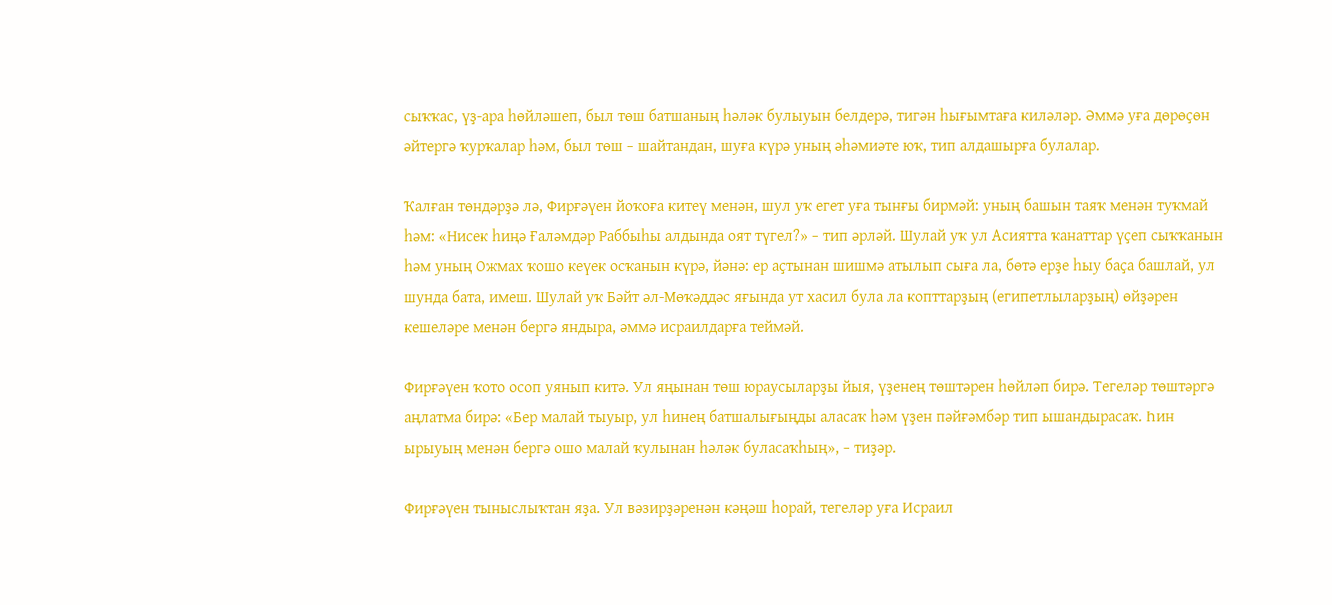сыҡҡас, үҙ-ара һөйләшеп, был төш батшаның һәләк булыуын белдерә, тигән һығымтаға киләләр. Әммә уға дөрөҫөн әйтергә ҡурҡалар һәм, был төш − шайтандан, шуға күрә уның әһәмиәте юҡ, тип алдашырға булалар.

Ҡалған төндәрҙә лә, Фирғәүен йоҡоға китеү менән, шул уҡ егет уға тынғы бирмәй: уның башын таяҡ менән туҡмай һәм: «Нисек һиңә Ғаләмдәр Раббыһы алдында оят түгел?» − тип әрләй. Шулай уҡ ул Асиятта ҡанаттар үҫеп сыҡҡанын һәм уның Ожмах ҡошо кеүек осҡанын күрә, йәнә: ер аҫтынан шишмә атылып сыға ла, бөтә ерҙе һыу баҫа башлай, ул шунда бата, имеш. Шулай уҡ Бәйт әл-Мөҡәддәс яғында ут хасил була ла копттарҙың (египетлыларҙың) өйҙәрен кешеләре менән бергә яндыра, әммә исраилдарға теймәй.

Фирғәүен ҡото осоп уянып китә. Ул яңынан төш юраусыларҙы йыя, үҙенең төштәрен һөйләп бирә. Тегеләр төштәргә аңлатма бирә: «Бер малай тыуыр, ул һинең батшалығыңды аласаҡ һәм үҙен пәйғәмбәр тип ышандырасаҡ. Һин ырыуың менән бергә ошо малай ҡулынан һәләк буласаҡһың», − тиҙәр.

Фирғәүен тыныслыҡтан яҙа. Ул вәзирҙәренән кәңәш һорай, тегеләр уға Исраил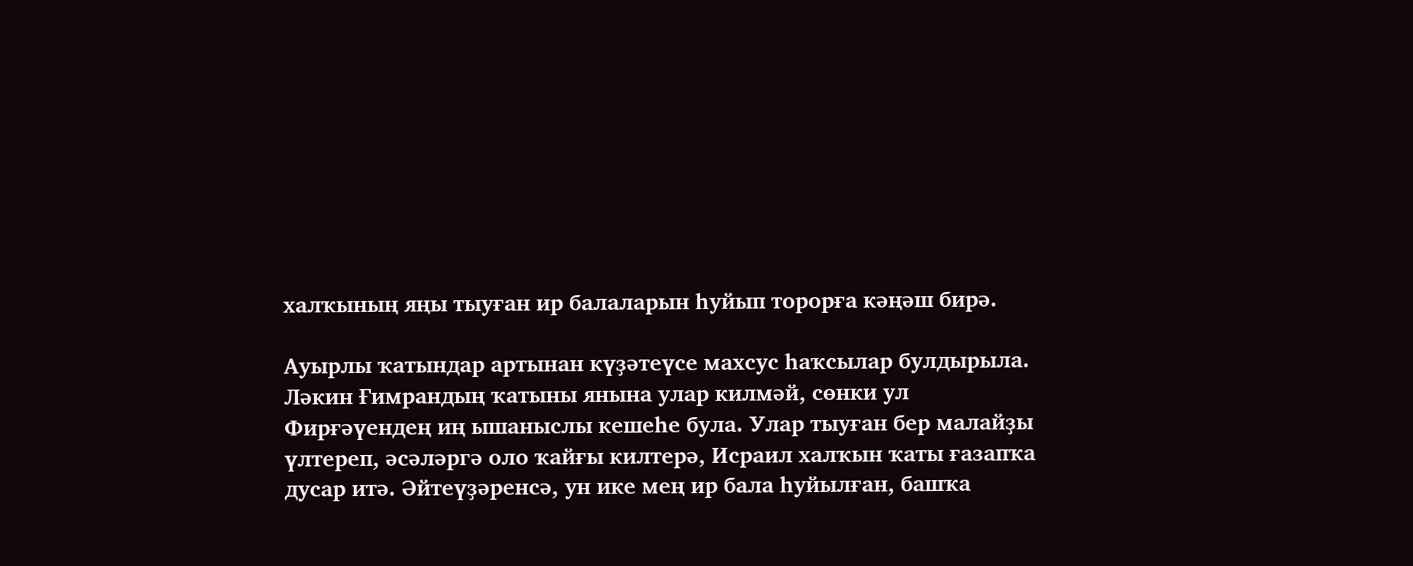халҡының яңы тыуған ир балаларын һуйып торорға кәңәш бирә.

Ауырлы ҡатындар артынан күҙәтеүсе махсус һаҡсылар булдырыла. Ләкин Ғимрандың ҡатыны янына улар килмәй, сөнки ул Фирғәүендең иң ышаныслы кешеһе була. Улар тыуған бер малайҙы үлтереп, әсәләргә оло ҡайғы килтерә, Исраил халҡын ҡаты ғазапҡа дусар итә. Әйтеүҙәренсә, ун ике мең ир бала һуйылған, башҡа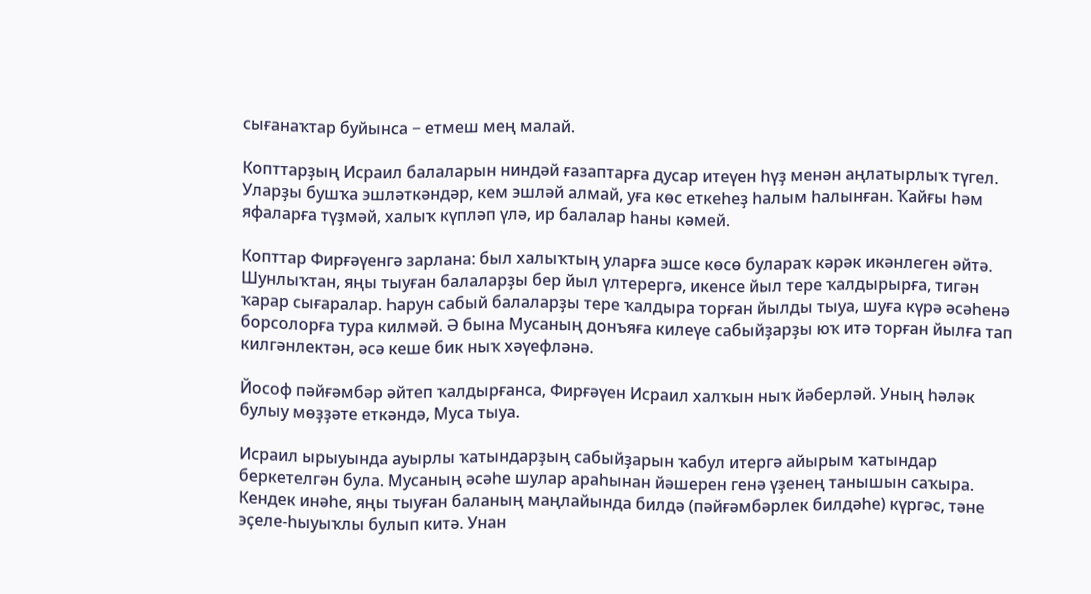сығанаҡтар буйынса − етмеш мең малай.

Копттарҙың Исраил балаларын ниндәй ғазаптарға дусар итеүен һүҙ менән аңлатырлыҡ түгел. Уларҙы бушҡа эшләткәндәр, кем эшләй алмай, уға көс еткеһеҙ һалым һалынған. Ҡайғы һәм яфаларға түҙмәй, халыҡ күпләп үлә, ир балалар һаны кәмей.

Копттар Фирғәүенгә зарлана: был халыҡтың уларға эшсе көсө булараҡ кәрәк икәнлеген әйтә. Шунлыҡтан, яңы тыуған балаларҙы бер йыл үлтерергә, икенсе йыл тере ҡалдырырға, тигән ҡарар сығаралар. Һарун сабый балаларҙы тере ҡалдыра торған йылды тыуа, шуға күрә әсәһенә борсолорға тура килмәй. Ә бына Мусаның донъяға килеүе сабыйҙарҙы юҡ итә торған йылға тап килгәнлектән, әсә кеше бик ныҡ хәүефләнә.

Йософ пәйғәмбәр әйтеп ҡалдырғанса, Фирғәүен Исраил халҡын ныҡ йәберләй. Уның һәләк булыу мөҙҙәте еткәндә, Муса тыуа.

Исраил ырыуында ауырлы ҡатындарҙың сабыйҙарын ҡабул итергә айырым ҡатындар беркетелгән була. Мусаның әсәһе шулар араһынан йәшерен генә үҙенең танышын саҡыра. Кендек инәһе, яңы тыуған баланың маңлайында билдә (пәйғәмбәрлек билдәһе) күргәс, тәне эҫеле-һыуыҡлы булып китә. Унан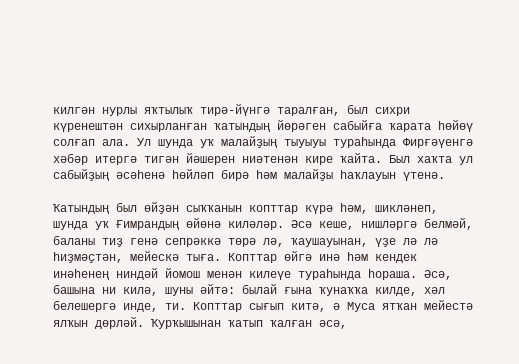килгән нурлы яҡтылыҡ тирә-йүнгә таралған, был сихри күренештән сихырланған ҡатындың йөрәген сабыйға ҡарата һөйөү солғап ала. Ул шунда уҡ малайҙың тыуыуы тураһында Фирғәүенгә хәбәр итергә тигән йәшерен ниәтенән кире ҡайта. Был хаҡта ул сабыйҙың әсәһенә һөйләп бирә һәм малайҙы һаҡлауын үтенә.

Ҡатындың был өйҙән сыҡҡанын копттар күрә һәм, шикләнеп, шунда уҡ Ғимрандың өйөнә киләләр. Әсә кеше, нишләргә белмәй, баланы тиҙ генә сепрәккә төрә лә, ҡаушауынан, үҙе лә лә һиҙмәҫтән, мейескә тыға. Копттар өйгә инә һәм кендек инәһенең ниндәй йомош менән килеүе тураһында һораша. Әсә, башына ни килә, шуны әйтә: былай ғына ҡунаҡҡа килде, хәл белешергә инде, ти. Копттар сығып китә, ә Муса ятҡан мейестә ялҡын дөрләй. Ҡурҡышынан ҡатып ҡалған әсә,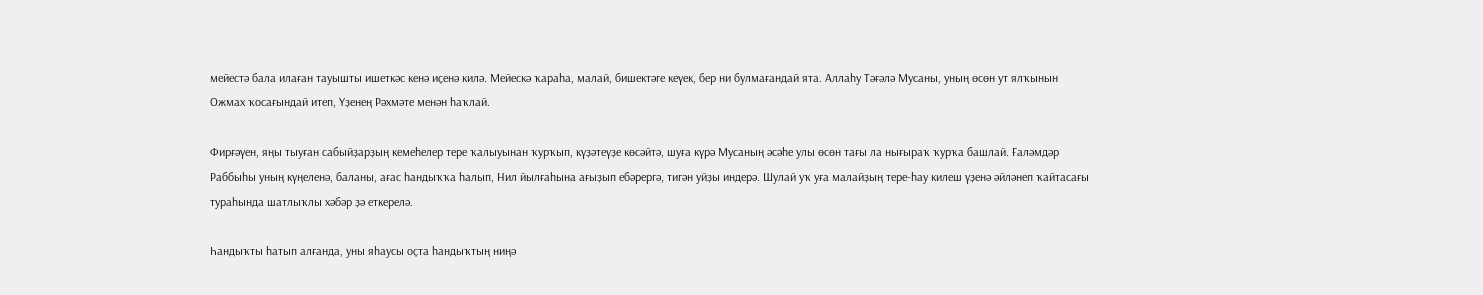мейестә бала илаған тауышты ишеткәс кенә иҫенә килә. Мейескә ҡараһа, малай, бишектәге кеүек, бер ни булмағандай ята. Аллаһу Тәғәлә Мусаны, уның өсөн ут ялҡынын Ожмах ҡосағындай итеп, Үҙенең Рәхмәте менән һаҡлай.

Фирғәүен, яңы тыуған сабыйҙарҙың кемеһелер тере ҡалыуынан ҡурҡып, күҙәтеүҙе көсәйтә, шуға күрә Мусаның әсәһе улы өсөн тағы ла нығыраҡ ҡурҡа башлай. Ғаләмдәр Раббыһы уның күңеленә, баланы, ағас һандыҡҡа һалып, Нил йылғаһына ағыҙып ебәрергә, тигән уйҙы индерә. Шулай уҡ уға малайҙың тере-һау килеш үҙенә әйләнеп ҡайтасағы тураһында шатлыҡлы хәбәр ҙә еткерелә.

Һандыҡты һатып алғанда, уны яһаусы оҫта һандыҡтың ниңә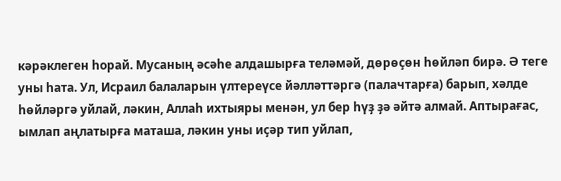кәрәклеген һорай. Мусаның әсәһе алдашырға теләмәй, дөрөҫөн һөйләп бирә. Ә теге уны һата. Ул, Исраил балаларын үлтереүсе йәлләттәргә (палачтарға) барып, хәлде һөйләргә уйлай, ләкин, Аллаһ ихтыяры менән, ул бер һүҙ ҙә әйтә алмай. Аптырағас, ымлап аңлатырға маташа, ләкин уны иҫәр тип уйлап,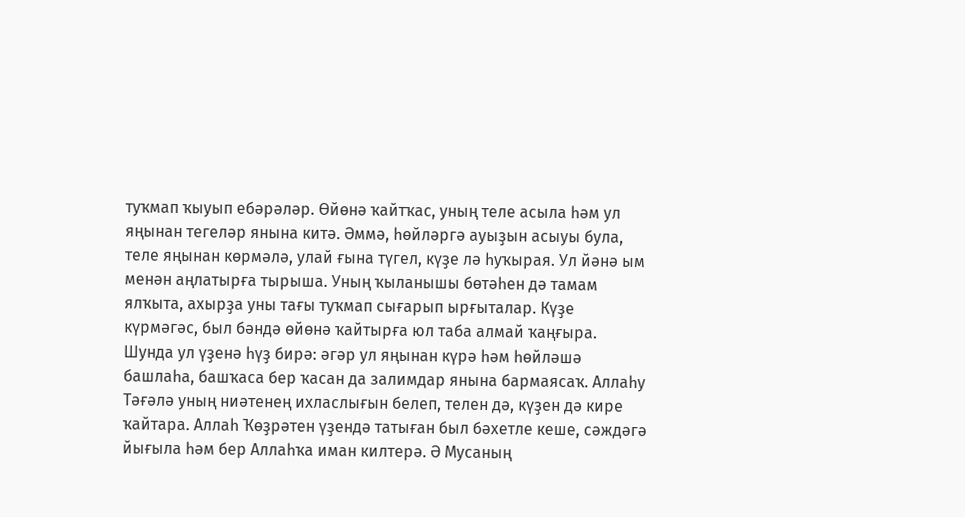туҡмап ҡыуып ебәрәләр. Өйөнә ҡайтҡас, уның теле асыла һәм ул яңынан тегеләр янына китә. Әммә, һөйләргә ауыҙын асыуы була, теле яңынан көрмәлә, улай ғына түгел, күҙе лә һуҡырая. Ул йәнә ым менән аңлатырға тырыша. Уның ҡыланышы бөтәһен дә тамам ялҡыта, ахырҙа уны тағы туҡмап сығарып ырғыталар. Күҙе күрмәгәс, был бәндә өйөнә ҡайтырға юл таба алмай ҡаңғыра. Шунда ул үҙенә һүҙ бирә: әгәр ул яңынан күрә һәм һөйләшә башлаһа, башҡаса бер ҡасан да залимдар янына бармаясаҡ. Аллаһу Тәғәлә уның ниәтенең ихласлығын белеп, телен дә, күҙен дә кире ҡайтара. Аллаһ Ҡөҙрәтен үҙендә татыған был бәхетле кеше, сәждәгә йығыла һәм бер Аллаһҡа иман килтерә. Ә Мусаның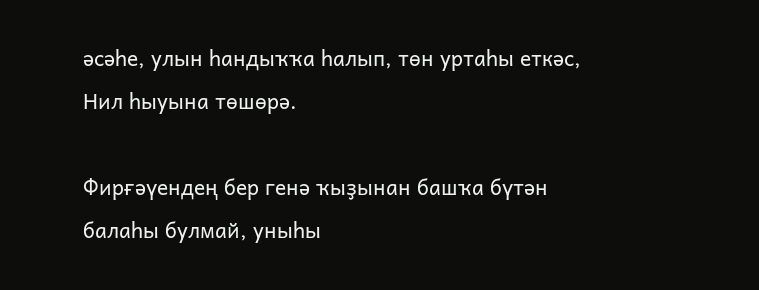әсәһе, улын һандыҡҡа һалып, төн уртаһы еткәс, Нил һыуына төшөрә.

Фирғәүендең бер генә ҡыҙынан башҡа бүтән балаһы булмай, уныһы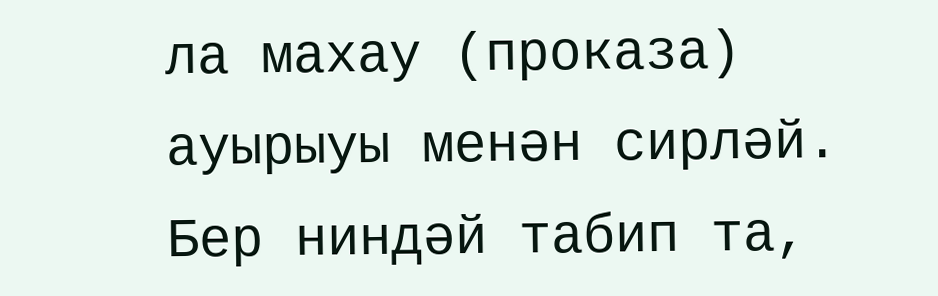ла махау (проказа) ауырыуы менән сирләй. Бер ниндәй табип та,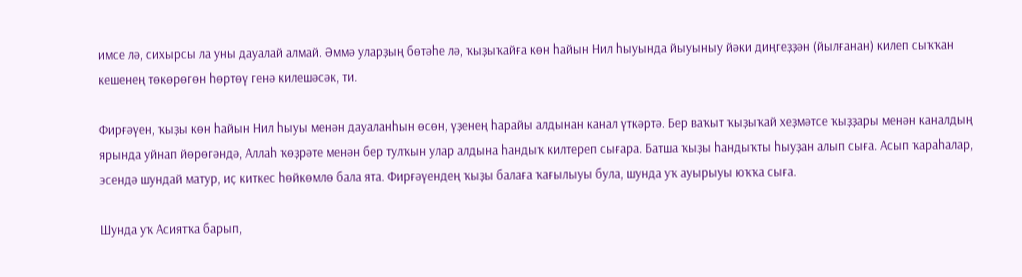имсе лә, сихырсы ла уны дауалай алмай. Әммә уларҙың бөтәһе лә, ҡыҙыҡайға көн һайын Нил һыуында йыуыныу йәки диңгеҙҙән (йылғанан) килеп сыҡҡан кешенең төкөрөгөн һөртөү генә килешәсәк, ти.

Фирғәүен, ҡыҙы көн һайын Нил һыуы менән дауаланһын өсөн, үҙенең һарайы алдынан канал үткәртә. Бер ваҡыт ҡыҙыҡай хеҙмәтсе ҡыҙҙары менән каналдың ярында уйнап йөрөгәндә, Аллаһ ҡөҙрәте менән бер тулҡын улар алдына һандыҡ килтереп сығара. Батша ҡыҙы һандыҡты һыуҙан алып сыға. Асып ҡараһалар, эсендә шундай матур, иҫ киткес һөйкөмлө бала ята. Фирғәүендең ҡыҙы балаға ҡағылыуы була, шунда уҡ ауырыуы юҡҡа сыға.

Шунда уҡ Асиятҡа барып,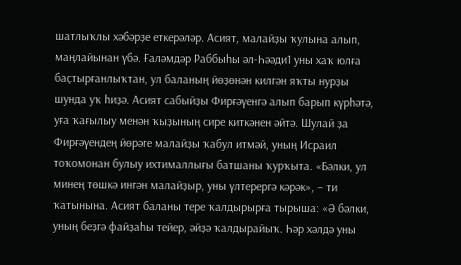шатлыҡлы хәбәрҙе еткерәләр. Асият, малайҙы ҡулына алып, маңлайынан үбә. Ғаләмдәр Раббыһы әл-Һәәди1 уны хаҡ юлға баҫтырғанлыҡтан, ул баланың йөҙөнән килгән яҡты нурҙы шунда уҡ һиҙә. Асият сабыйҙы Фирғәүенгә алып барып күрһәтә, уға ҡағылыу менән ҡыҙының сире киткәнен әйтә. Шулай ҙа Фирғәүендең йөрәге малайҙы ҡабул итмәй, уның Исраил тоҡомонан булыу ихтималлығы батшаны ҡурҡыта. «Бәлки, ул минең төшкә ингән малайҙыр, уны үлтерергә кәрәк», − ти ҡатынына. Асият баланы тере ҡалдырырға тырыша: «Ә бәлки, уның беҙгә файҙаһы тейер, әйҙә ҡалдырайыҡ. Һәр хәлдә уны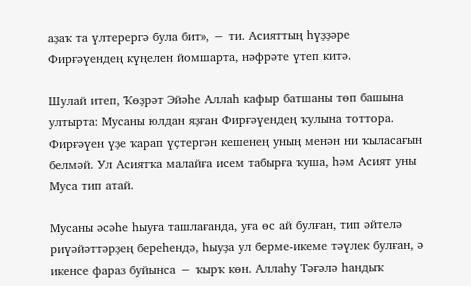аҙаҡ та үлтерергә була бит», − ти. Асияттың һүҙҙәре Фирғәүендең күңелен йомшарта, нәфрәте үтеп китә.

Шулай итеп, Ҡөҙрәт Эйәһе Аллаһ кафыр батшаны төп башына ултырта: Мусаны юлдан яҙған Фирғәүендең ҡулына тоттора. Фирғәүен үҙе ҡарап үҫтергән кешенең уның менән ни ҡыласағын белмәй. Ул Асиятҡа малайға исем табырға ҡуша, һәм Асият уны Муса тип атай.

Мусаны әсәһе һыуға ташлағанда, уға өс ай булған, тип әйтелә риүәйәттәрҙең береһендә, һыуҙа ул берме-икеме тәүлек булған, ә икенсе фараз буйынса − ҡырҡ көн. Аллаһу Тәғәлә һандыҡ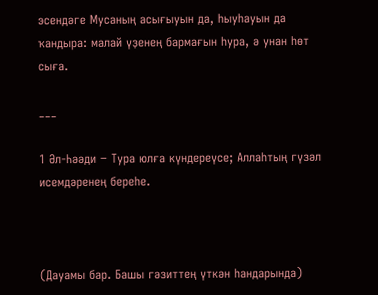эсендәге Мусаның асығыуын да, һыуһауын да ҡандыра: малай үҙенең бармағын һура, ә унан һөт сыға.

___

1 Әл-Һәәди − Тура юлға күндереүсе; Аллаһтың гүзәл исемдәренең береһе.



(Дауамы бар. Башы гәзиттең үткән һандарында)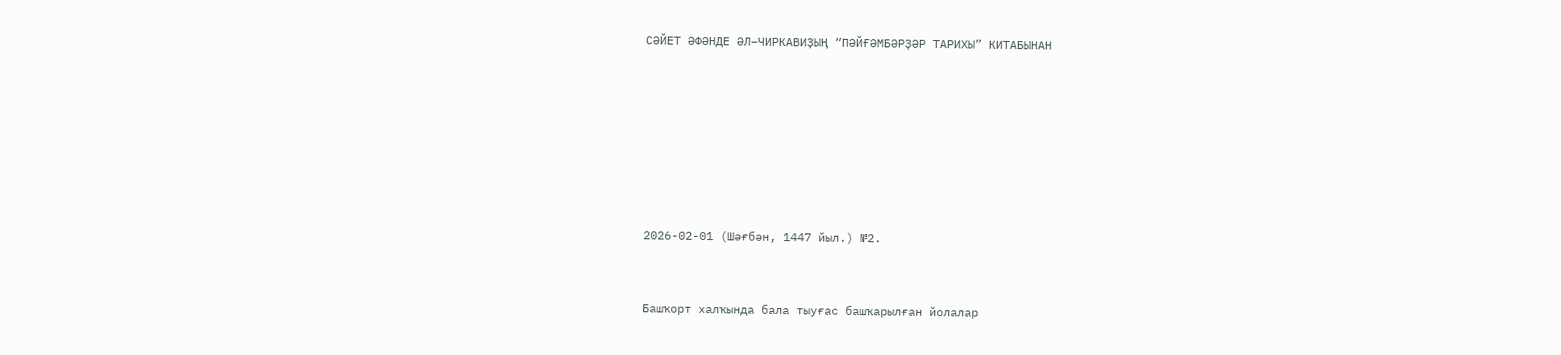СӘЙЕТ ӘФӘНДЕ ӘЛ–ЧИРКАВИҘЫҢ “ПӘЙҒӘМБӘРҘӘР ТАРИХЫ” КИТАБЫНАН







2026-02-01 (Шәғбән, 1447 йыл.) №2.


Башҡорт халҡында бала тыуғас башҡарылған йолалар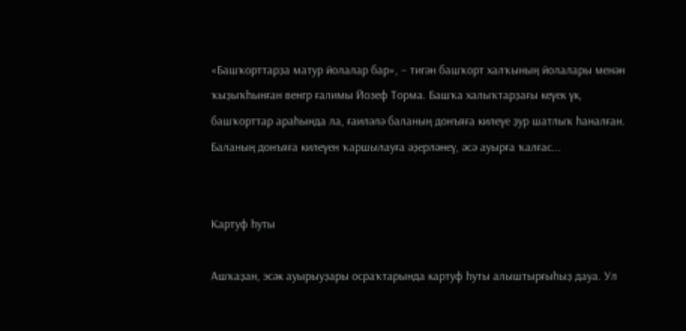«Башҡорттарҙа матур йолалар бар», – тигән башҡорт халҡының йолалары менән ҡыҙыҡһынған венгр ғалимы Йозеф Торма. Башҡа халыҡтарҙағы кеүек үк, башҡорттар араһында ла, ғаиләлә баланың донъяға килеүе ҙур шатлыҡ һаналған. Баланың донъяға килеүен ҡаршылауға әҙерләнеү, әсә ауырға ҡалғас...


Картуф һуты

Ашҡаҙан, эсәк ауырыуҙары осраҡтарында картуф һуты алыштырғыһыҙ дауа. Ул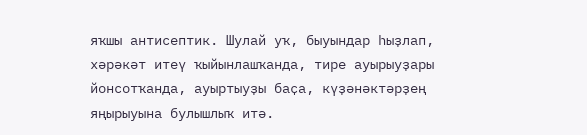яҡшы антисептик. Шулай уҡ, быуындар һыҙлап, хәрәкәт итеү ҡыйынлашҡанда, тире ауырыуҙары йонсотҡанда, ауыртыуҙы баҫа, күҙәнәктәрҙең яңырыуына булышлыҡ итә.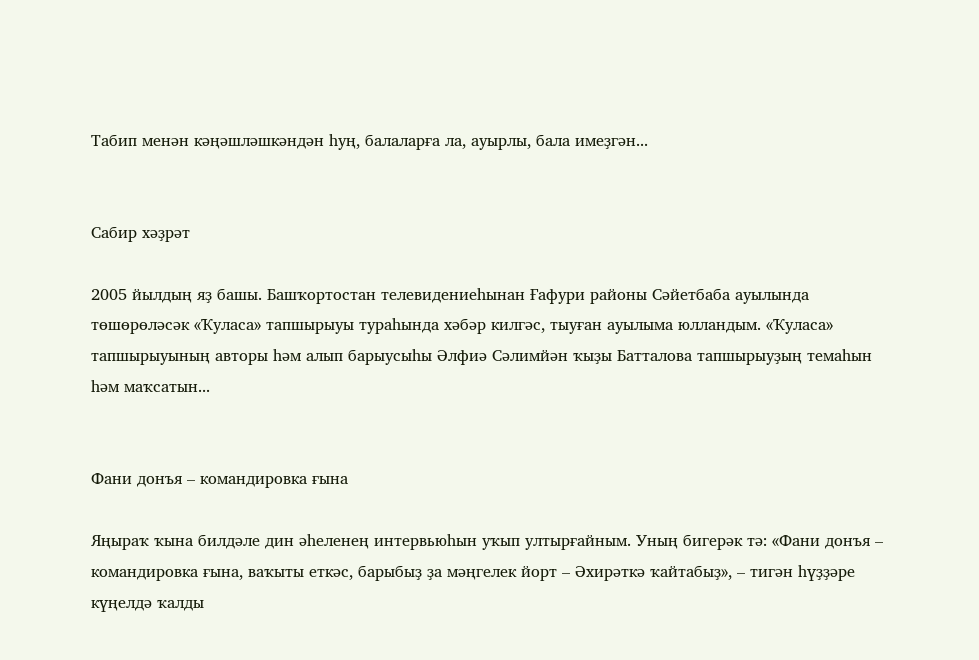Табип менән кәңәшләшкәндән һуң, балаларға ла, ауырлы, бала имеҙгән...


Сабир хәҙрәт

2005 йылдың яҙ башы. Башҡортостан телевидениеһынан Ғафури районы Сәйетбаба ауылында төшөрөләсәк «Ҡуласа» тапшырыуы тураһында хәбәр килгәс, тыуған ауылыма юлландым. «Ҡуласа» тапшырыуының авторы һәм алып барыусыһы Әлфиә Сәлимйән ҡыҙы Батталова тапшырыуҙың темаһын һәм маҡсатын...


Фани донъя – командировка ғына

Яңыраҡ ҡына билдәле дин әһеленең интервьюһын уҡып ултырғайным. Уның бигерәк тә: «Фани донъя – командировка ғына, ваҡыты еткәс, барыбыҙ ҙа мәңгелек йорт – Әхирәткә ҡайтабыҙ», – тигән һүҙҙәре күңелдә ҡалды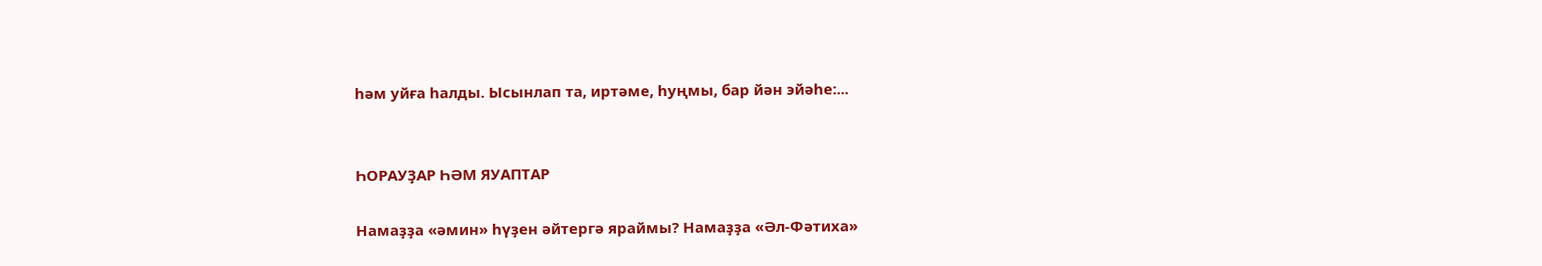һәм уйға һалды. Ысынлап та, иртәме, һуңмы, бар йән эйәһе:...


ҺОРАУҘАР ҺӘМ ЯУАПТАР

Намаҙҙа «әмин» һүҙен әйтергә яраймы? Намаҙҙа «Әл-Фәтиха»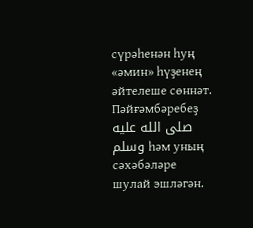сүрәһенән һуң «әмин» һүҙенең әйтелеше сөннәт. Пәйғәмбәребеҙ صلى الله عليه وسلم һәм уның сәхәбәләре шулай эшләгән.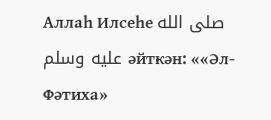Аллаһ Илсеһе صلى الله عليه وسلم әйткән: ««Әл-Фәтиха»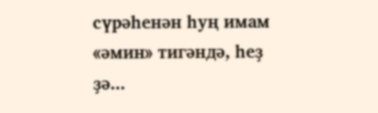сүрәһенән һуң имам «әмин» тигәндә, һеҙ ҙә...